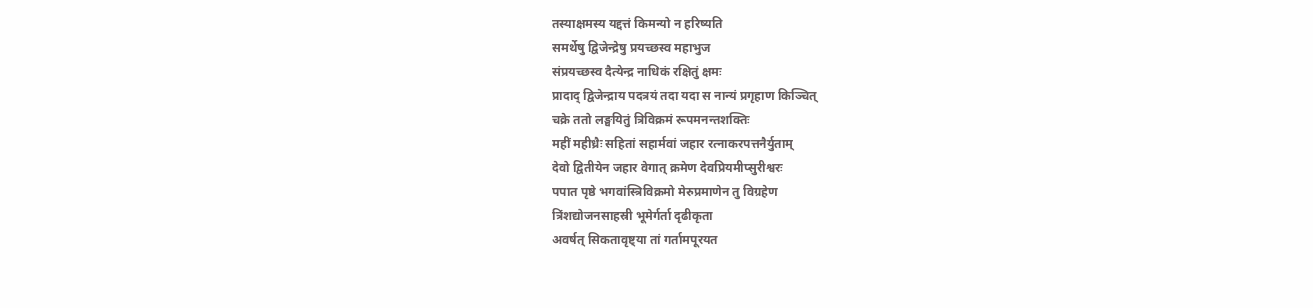तस्याक्षमस्य यद्दत्तं किमन्यो न हरिष्यति
समर्थेषु द्विजेन्द्रेषु प्रयच्छस्व महाभुज
संप्रयच्छस्व दैत्येन्द्र नाधिकं रक्षितुं क्षमः
प्रादाद् द्विजेन्द्राय पदत्रयं तदा यदा स नान्यं प्रगृहाण किञ्चित्
चक्रे ततो लङ्घयितुं त्रिविक्रमं रूपमनन्तशक्तिः
महीं महीध्रैः सहितां सहार्मवां जहार रत्नाकरपत्तनैर्युताम्
देवो द्वितीयेन जहार वेगात् क्रमेण देवप्रियमीप्सुरीश्वरः
पपात पृष्ठे भगवांस्त्रिविक्रमो मेरुप्रमाणेन तु विग्रहेण
त्रिंशद्योजनसाहस्री भूमेर्गर्ता दृढीकृता
अवर्षत् सिकतावृष्ट्या तां गर्तामपूरयत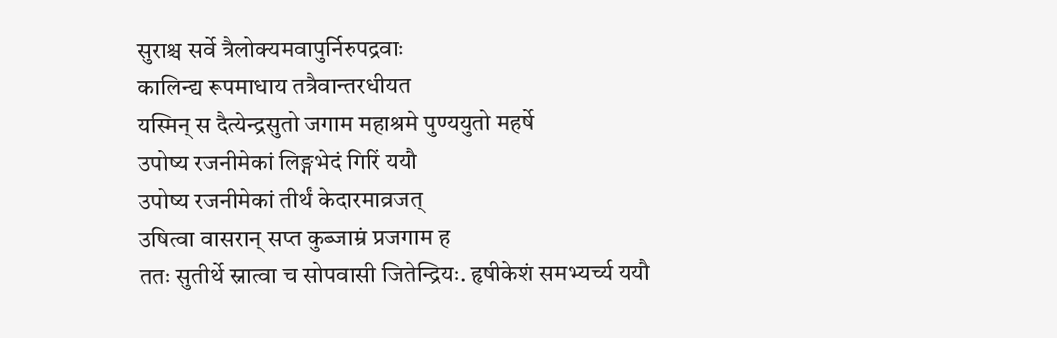सुराश्च सर्वे त्रैलोक्यमवापुर्निरुपद्रवाः
कालिन्द्य रूपमाधाय तत्रैवान्तरधीयत
यस्मिन् स दैत्येन्द्रसुतो जगाम महाश्रमे पुण्ययुतो महर्षे
उपोष्य रजनीमेकां लिङ्गभेदं गिरिं ययौ
उपोष्य रजनीमेकां तीर्थं केदारमाव्रजत्
उषित्वा वासरान् सप्त कुब्जाम्रं प्रजगाम ह
ततः सुतीर्थे स्नात्वा च सोपवासी जितेन्द्रियः. हृषीकेशं समभ्यर्च्य ययौ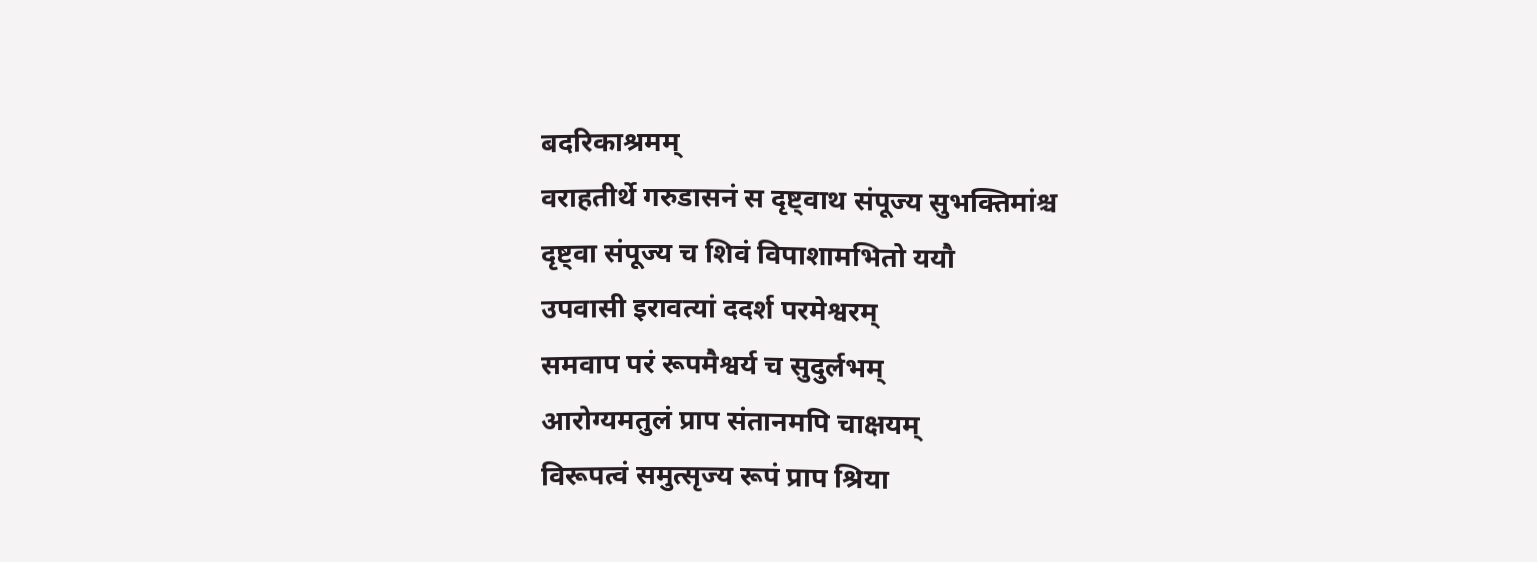बदरिकाश्रमम्
वराहतीर्थे गरुडासनं स दृष्ट्वाथ संपूज्य सुभक्तिमांश्च
दृष्ट्वा संपूज्य च शिवं विपाशामभितो ययौ
उपवासी इरावत्यां ददर्श परमेश्वरम्
समवाप परं रूपमैश्वर्य च सुदुर्लभम्
आरोग्यमतुलं प्राप संतानमपि चाक्षयम्
विरूपत्वं समुत्सृज्य रूपं प्राप श्रिया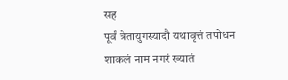सह
पूर्वं त्रेतायुगस्यादौ यथावृत्तं तपोधन
शाकलं नाम नगरं ख्यातं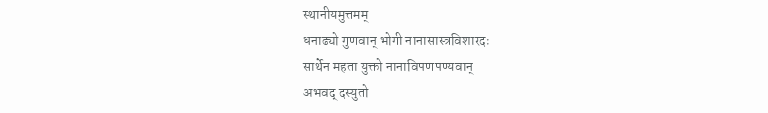स्थानीयमुत्तमम्
धनाढ्यो गुणवान् भोगी नानासास्त्रविशारदः
सार्थेन महता युक्तो नानाविपणपण्यवान्
अभवद् दस्युतो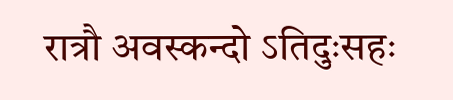रात्रौ अवस्कन्दो ऽतिदुःसहः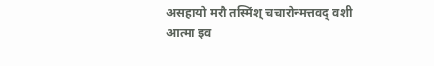असहायो मरौ तस्मिंश् चचारोन्मत्तवद् वशी
आत्मा इव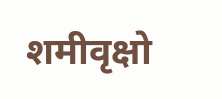शमीवृक्षो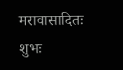मरावासादितः शुभः